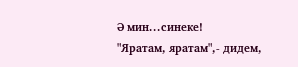Ә мин...синеке!
"Яратам, яратам",- дидем,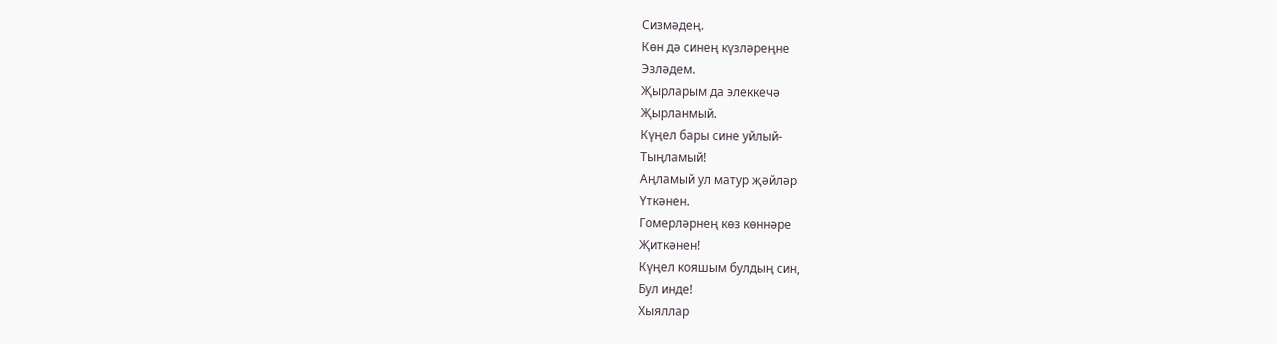Сизмәдең.
Көн дә синең күзләреңне
Эзләдем.
Җырларым да элеккечә
Җырланмый.
Күңел бары сине уйлый-
Тыңламый!
Аңламый ул матур җәйләр
Үткәнен.
Гомерләрнең көз көннәре
Җиткәнен!
Күңел кояшым булдың син,
Бул инде!
Хыяллар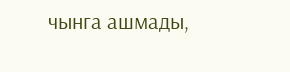чынга ашмады,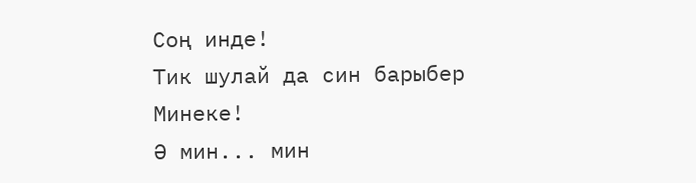Соң инде!
Тик шулай да син барыбер
Минеке!
Ә мин... мин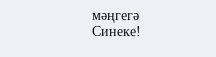мәңгегә
Синеке!